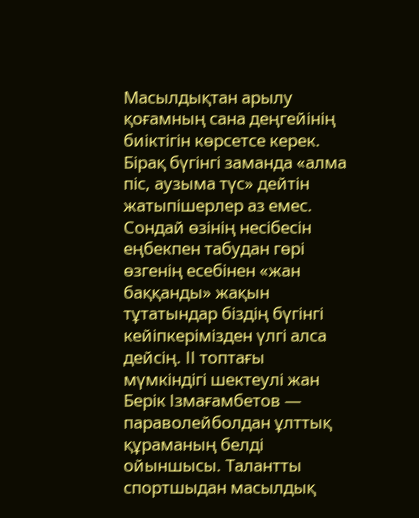Масылдықтан арылу қоғамның сана деңгейінің биіктігін көрсетсе керек. Бірақ бүгінгі заманда «алма піс, аузыма түс» дейтін жатыпішерлер аз емес. Сондай өзінің несібесін еңбекпен табудан гөрі өзгенің есебінен «жан баққанды» жақын тұтатындар біздің бүгінгі кейіпкерімізден үлгі алса дейсің. ІІ топтағы мүмкіндігі шектеулі жан Берік Ізмағамбетов — параволейболдан ұлттық құраманың белді ойыншысы. Талантты спортшыдан масылдық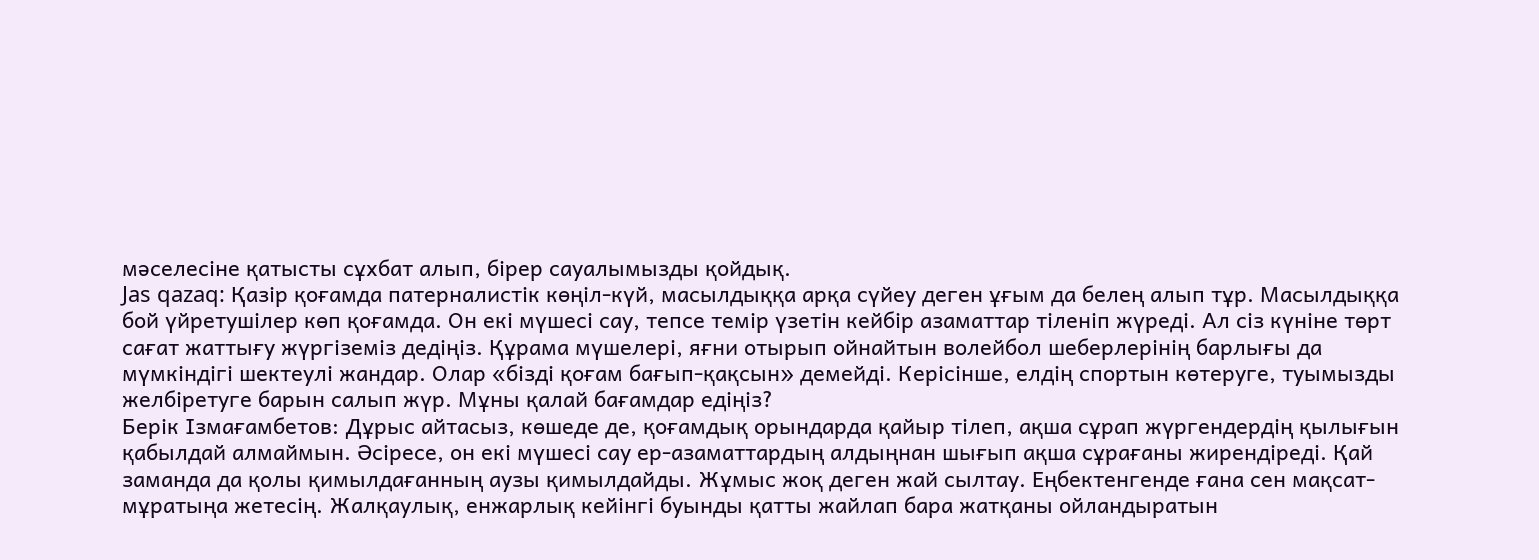мәселесіне қатысты сұхбат алып, бірер сауалымызды қойдық.
Jas qazaq: Қазір қоғамда патерналистік көңіл-күй, масылдыққа арқа сүйеу деген ұғым да белең алып тұр. Масылдыққа бой үйретушілер көп қоғамда. Он екі мүшесі сау, тепсе темір үзетін кейбір азаматтар тіленіп жүреді. Ал сіз күніне төрт сағат жаттығу жүргіземіз дедіңіз. Құрама мүшелері, яғни отырып ойнайтын волейбол шеберлерінің барлығы да мүмкіндігі шектеулі жандар. Олар «бізді қоғам бағып-қақсын» демейді. Керісінше, елдің спортын көтеруге, туымызды желбіретуге барын салып жүр. Мұны қалай бағамдар едіңіз?
Берік Ізмағамбетов: Дұрыс айтасыз, көшеде де, қоғамдық орындарда қайыр тілеп, ақша сұрап жүргендердің қылығын қабылдай алмаймын. Әсіресе, он екі мүшесі сау ер-азаматтардың алдыңнан шығып ақша сұрағаны жирендіреді. Қай заманда да қолы қимылдағанның аузы қимылдайды. Жұмыс жоқ деген жай сылтау. Еңбектенгенде ғана сен мақсат-мұратыңа жетесің. Жалқаулық, енжарлық кейінгі буынды қатты жайлап бара жатқаны ойландыратын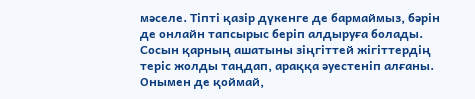мәселе. Тіпті қазір дүкенге де бармаймыз, бәрін де онлайн тапсырыс беріп алдыруға болады. Сосын қарның ашатыны зіңгіттей жігіттердің теріс жолды таңдап, араққа әуестеніп алғаны. Онымен де қоймай,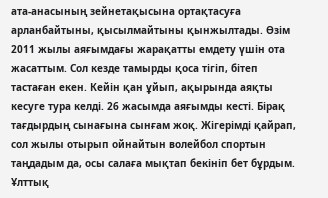ата-анасының зейнетақысына ортақтасуға арланбайтыны, қысылмайтыны қынжылтады. Өзім 2011 жылы аяғымдағы жарақатты емдету үшін ота жасаттым. Сол кезде тамырды қоса тігіп, бітеп тастаған екен. Кейін қан ұйып, ақырында аяқты кесуге тура келді. 26 жасымда аяғымды кесті. Бірақ тағдырдың сынағына сынғам жоқ. Жігерімді қайрап, сол жылы отырып ойнайтын волейбол спортын таңдадым да, осы салаға мықтап бекініп бет бұрдым. Ұлттық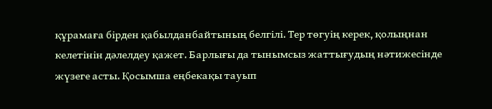құрамаға бірден қабылданбайтының белгілі. Тер төгуің керек, қолыңнан келетінін дәлелдеу қажет. Барлығы да тынымсыз жаттығудың нәтижесінде жүзеге асты. Қосымша еңбекақы тауып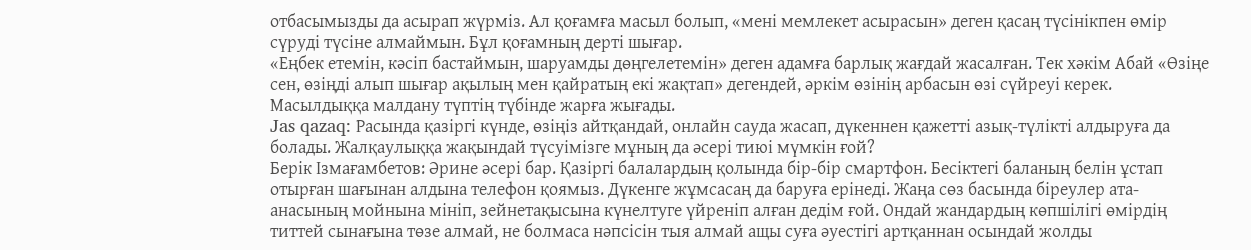отбасымызды да асырап жүрміз. Ал қоғамға масыл болып, «мені мемлекет асырасын» деген қасаң түсінікпен өмір сүруді түсіне алмаймын. Бұл қоғамның дерті шығар.
«Еңбек етемін, кәсіп бастаймын, шаруамды дөңгелетемін» деген адамға барлық жағдай жасалған. Тек хәкім Абай «Өзіңе сен, өзіңді алып шығар ақылың мен қайратың екі жақтап» дегендей, әркім өзінің арбасын өзі сүйреуі керек. Масылдыққа малдану түптің түбінде жарға жығады.
Jas qazaq: Расында қазіргі күнде, өзіңіз айтқандай, онлайн сауда жасап, дүкеннен қажетті азық-түлікті алдыруға да болады. Жалқаулыққа жақындай түсуімізге мұның да әсері тиюі мүмкін ғой?
Берік Ізмағамбетов: Әрине әсері бар. Қазіргі балалардың қолында бір-бір смартфон. Бесіктегі баланың белін ұстап отырған шағынан алдына телефон қоямыз. Дүкенге жұмсасаң да баруға ерінеді. Жаңа сөз басында біреулер ата-анасының мойнына мініп, зейнетақысына күнелтуге үйреніп алған дедім ғой. Ондай жандардың көпшілігі өмірдің титтей сынағына төзе алмай, не болмаса нәпсісін тыя алмай ащы суға әуестігі артқаннан осындай жолды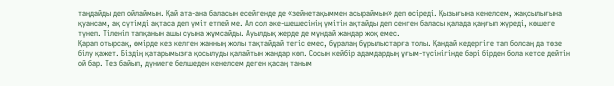таңдайды деп ойлаймын. Қай ата-ана баласын есейгенде де «зейнетақыммен асыраймын» деп өсіреді. Қызығына кенелсем, жақсылығына қуансам, ақ сүтімді ақтаса деп үміт етпей ме. Ал сол әке-шешесінің үмітін ақтайды деп сенген баласы қалада қаңғып жүреді, көшеге түнеп. Тіленіп тапқанын ашы суына жұмсайды. Ауылдық жерде де мұндай жандар жоқ емес.
Қарап отырсақ, өмірде кез келген жанның жолы тақтайдай тегіс емес, бұралаң бұрылыстарға толы. Қандай кедергіге тап болсаң да төзе білу қажет. Біздің қатарымызға қосылуды қалайтын жандар көп. Сосын кейбір адамдардың ұғым-түсінігінде бәрі бірден бола кетсе дейтін ой бар. Тез байып, дүниеге белшеден кенелсем деген қасаң таным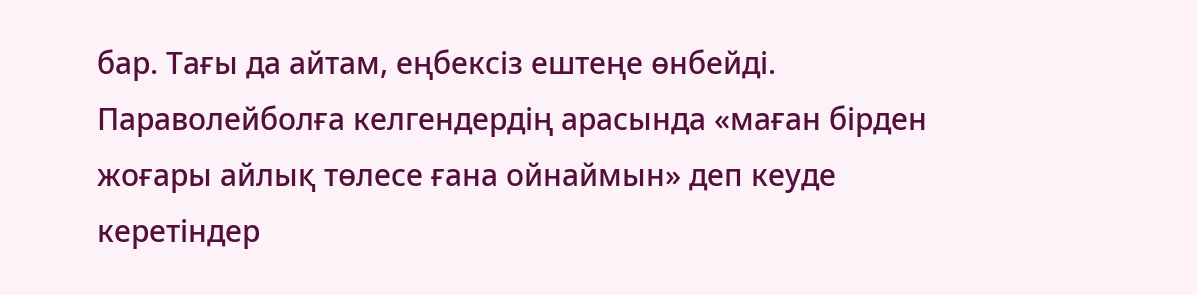бар. Тағы да айтам, еңбексіз ештеңе өнбейді. Параволейболға келгендердің арасында «маған бірден жоғары айлық төлесе ғана ойнаймын» деп кеуде керетіндер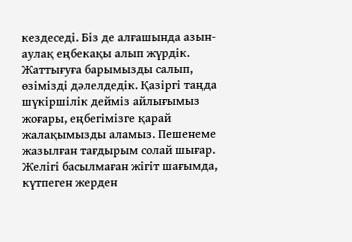кездеседі. Біз де алғашында азын-аулақ еңбекақы алып жүрдік. Жаттығуға барымызды салып, өзімізді дәлелдедік. Қазіргі таңда шүкіршілік дейміз айлығымыз жоғары, еңбегімізге қарай жалақымызды аламыз. Пешенеме жазылған тағдырым солай шығар. Желігі басылмаған жігіт шағымда, күтпеген жерден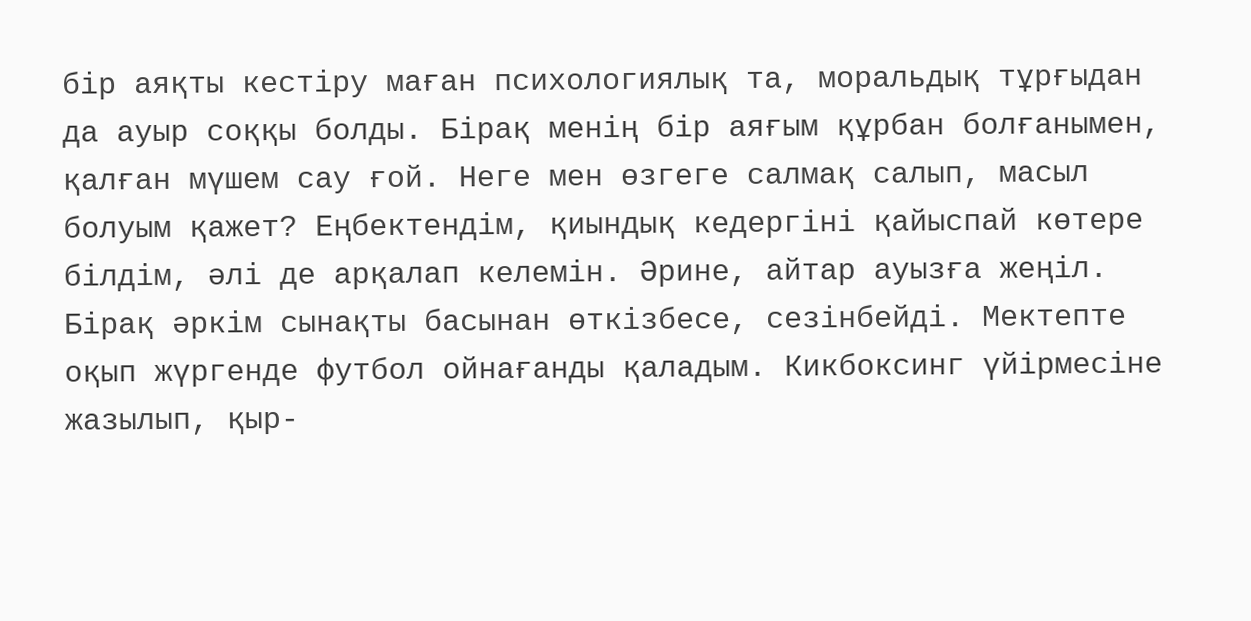бір аяқты кестіру маған психологиялық та, моральдық тұрғыдан да ауыр соққы болды. Бірақ менің бір аяғым құрбан болғанымен, қалған мүшем сау ғой. Неге мен өзгеге салмақ салып, масыл болуым қажет? Еңбектендім, қиындық кедергіні қайыспай көтере білдім, әлі де арқалап келемін. Әрине, айтар ауызға жеңіл. Бірақ әркім сынақты басынан өткізбесе, сезінбейді. Мектепте оқып жүргенде футбол ойнағанды қаладым. Кикбоксинг үйірмесіне жазылып, қыр-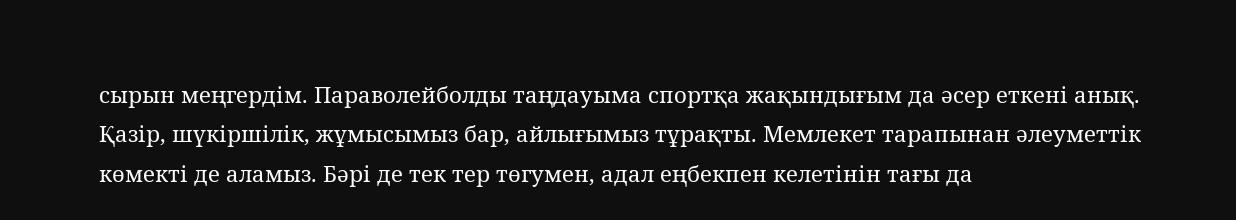сырын меңгердім. Параволейболды таңдауыма спортқа жақындығым да әсер еткені анық. Қазір, шүкіршілік, жұмысымыз бар, айлығымыз тұрақты. Мемлекет тарапынан әлеуметтік көмекті де аламыз. Бәрі де тек тер төгумен, адал еңбекпен келетінін тағы да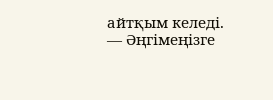айтқым келеді.
— Әңгімеңізге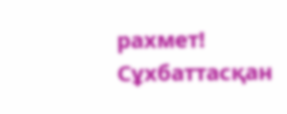рахмет!
Сұхбаттасқан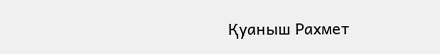Қуаныш Рахмет